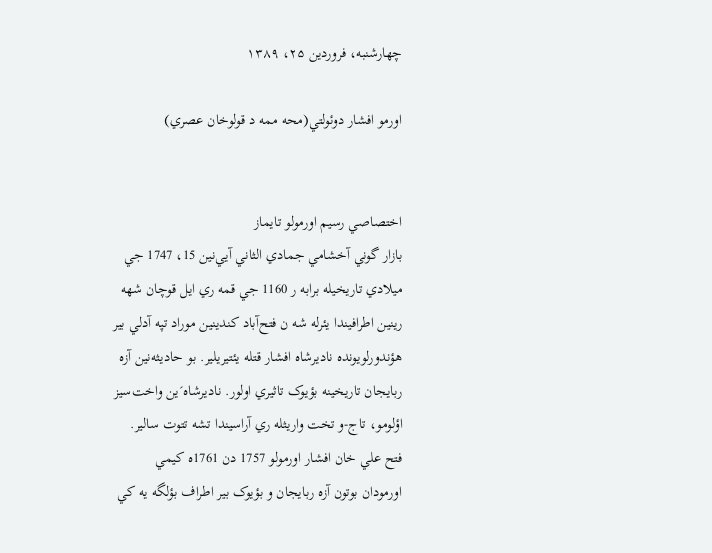چهارشنبه، فروردین ۲۵، ۱۳۸۹

اورمو افشار دوئولتي(محه ممه د قولوخان عصري)


اختصاصي رسيم اورمولو تايماز
بازار گوني آخشامي جمادي الثاني آيي‌نين 15، 1747 جي ميلادي تاريخيله برابه ر 1160 جي قمه ري ايل قوچان شهه رينين اطرافيندا يئرله شه ن فتح‌آباد کندينين موراد تپه آدلي بير هؤندورلويونده ناديرشاه افشار قتله يئتيريلير. بو حاديثه‌نين آزه ربايجان تاريخينه بؤيوک تاثيري اولور. ناديرشاه´ين واخت‌سيز اؤلومو، تاج-و تخت واريثله ري آراسيندا تشه تتوت سالير. فتح علي خان افشار اورمولو 1757 دن 1761ه کيمي اورمودان بوتون آزه ربايجان و بؤيوک بير اطراف بؤلگه‌ يه کي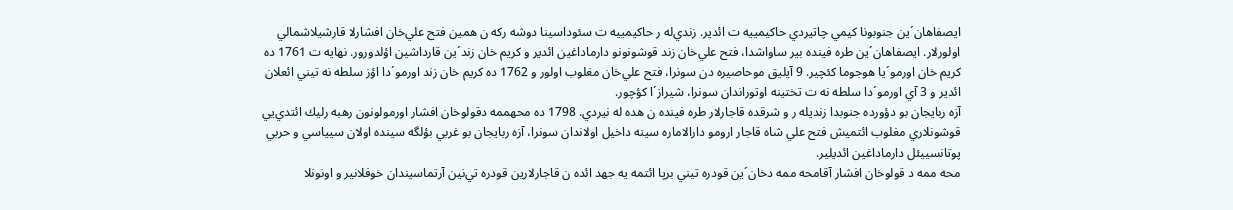ايصفاهان´ين جنوبونا کيمي چاتيردي حاکيمييه ت ائدير. زندي‌له ر حاکيمييه ت سئوداسينا دوشه رکه ن همين فتح علي‌خان افشارلا قارشيلاشمالي اولورلار. ايصفاهان´ين طره فينده بير ساواشدا، فتح علي‌خان زند قوشونونو دارماداغين ائدير و کريم خان زند´ين قارداشين اؤلدورور. نهايه ت 1761 ده کريم خان اورمو´يا هوجوما کئچير. 9 آيليق موحاصيره ‌دن سونرا، فتح علي‌خان مغلوب اولور و 1762 ده کريم خان زند اورمو´دا اؤز سلطه نه تيني ائعلان ائدير و 3 آي اورمو´دا سلطه نه ت تختينه اوتوراندان سونرا، شيراز´ا کؤچور.
آزه ربايجان بو دؤورده جنوبدا زنديله ر و شرقده قاجارلار طره فينده ن هده ‌له نيردي. 1798 ده محهممه دقولوخان افشار اورمولونون رهبه رليك ائتدي‌يي قوشونلاري مغلوب ائتميش فتح علي شاه قاجار ارومو دارالاماره‌ سينه داخيل اولاندان سونرا، آزه ربايجان بو غربي بؤلگه‌ سينده اولان سيياسي و حربي پوتانسييئل دارماداغين ائديلير.
محه ممه د قولوخان افشار آقامحه ممه دخان´ين قودره تيني برپا ائتمه ‌يه جهد ائده ن قاجارلارين قودره تي‌نين آرتماسيندان خوفلانير و اونونلا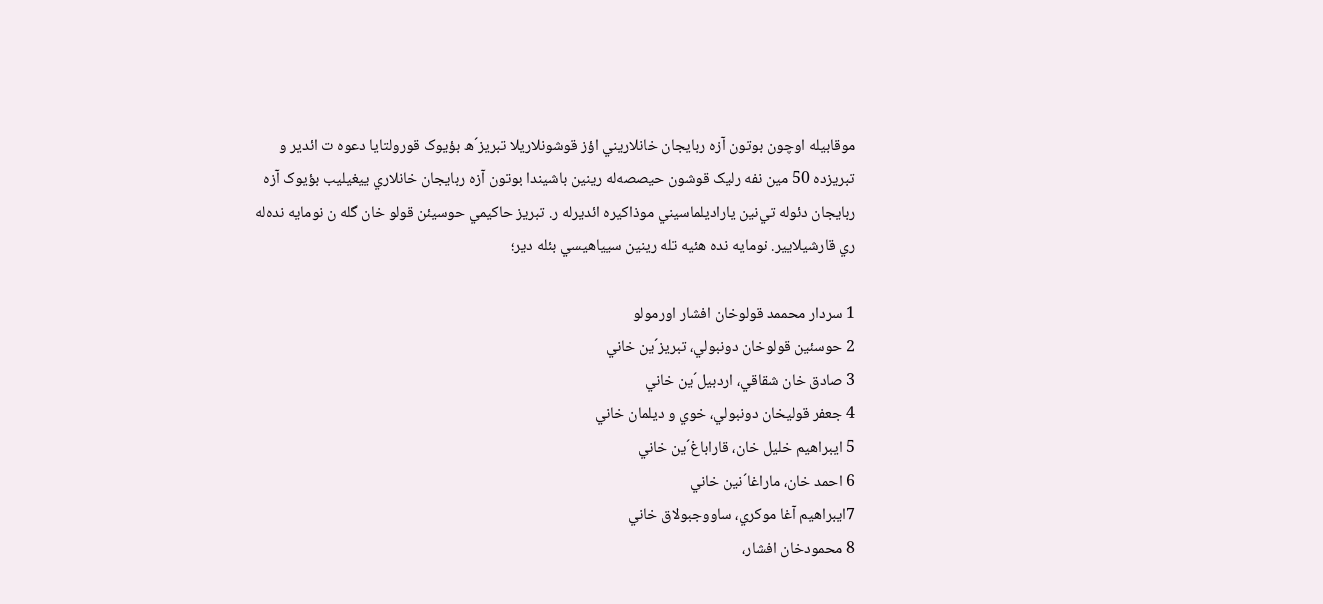موقابيله اوچون بوتون آزه ربايجان خانلاريني اؤز قوشونلاريلا تبريز´ه بؤيوک قورولتايا دعوه ت ائدير و تبريزده 50 مين نفه رليک قوشون حيصصه‌له رينين باشيندا بوتون آزه ربايجان خانلاري ييغيليب بؤيوک آزه ربايجان دئوله تي‌نين ياراديلماسيني موذاکيره ائديرله ر. تبريز حاکيمي حوسيئن قولو خان گله ن نومايه نده‌له ري قارشيلايير. نومايه نده هئيه تله رينين سيياهيسي بئله دير؛

1 سردار محممد قولوخان افشار اورمولو
2 حوسئين قولوخان دونبولي، تبريز´ين خاني
3 صادق خان شقاقي، اردبيل´ين خاني
4 جعفر قوليخان دونبولي، خوي و ديلمان خاني
5 ايبراهيم خليل خان، قاراباغ´ين خاني
6 احمد خان، ماراغا´نين خاني
7ايبراهيم آغا موکري، ساووجبولاق خاني
8 محمودخان افشار،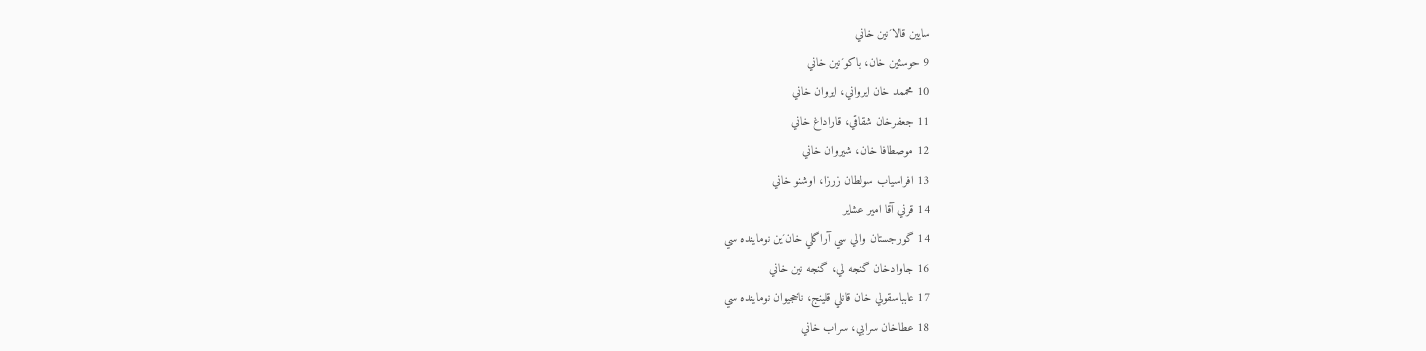سايين قالا´نين خاني
9 حوسئين خان، باکو´نين خاني
10 محممد خان ايرواني، ايروان خاني
11 جعفرخان شقاقي، قاراداغ خاني
12 موصطافا خان، شيروان خاني
13 افراسياب سولطان زرزا، اوشنو خاني
14 قرني آقا امير عشاير
14 گورجستان والي سي آراگلي خان´ين نوماينده سي
16 جاوادخان گنجه لي، گنجه نين خاني
17 عابباسقولي خان قانلي قلينج، ناخجيوان نوماينده سي
18 عطاخان سرابي، سراب خاني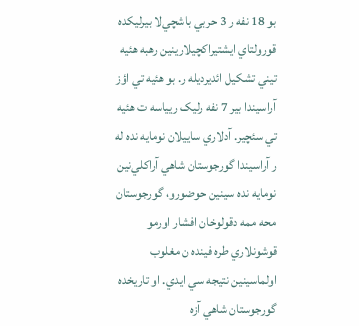بو 18 نفه ر 3 حربي باشچي‌لا بيرليکده قورولتاي ايشتيراکچيلارينين رهبه هئيه تيني تشکيل ائديرديله ر. بو هئيه تي اؤز آراسيندا بير 7 نفه رليک ريياسه ت هئيه تي سئچير. آدلاري ساييلان نومايه نده ‌له ر آراسيندا گورجوستان شاهي آراکلي‌نين نومايه نده سينين حوضورو، گورجوستان محه ممه دقولوخان افشار اورمو قوشونلاري طره فينده ن مغلوب اولماسينين نتيجه سي ايدي. او تاريخده گورجوستان شاهي آزه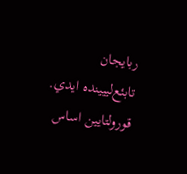ربايجان تابئع‌لييينده ايدي. قورولتايين اساس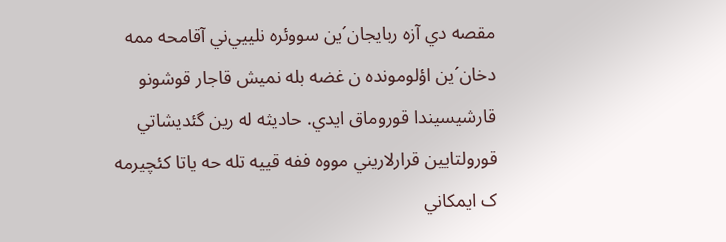مقصه دي آزه ربايجان´ين سووئره نلييي‌ني آقامحه ممه دخان´ين اؤلومونده ن غضه بله نميش قاجار قوشونو قارشيسيندا قوروماق ايدي. حاديثه ‌له رين گئديشاتي قورولتايين قرارلاريني مووه ففه قييه تله حه ياتا کئچيرمه ک ايمکاني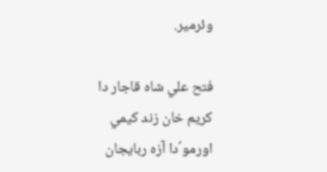وئرمير.

فتح علي شاه قاجار دا کريم خان زند کيمي اورمو´دا آزه ربايجان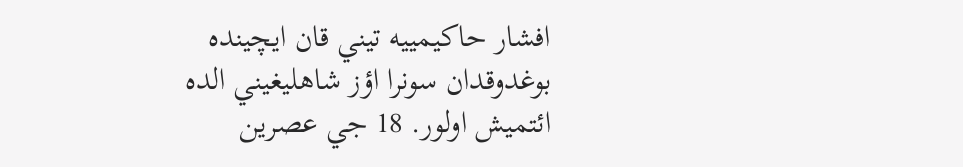افشار حاکيمييه تيني قان ايچينده بوغدوقدان سونرا اؤز شاهليغيني الده ائتميش اولور. 18 جي عصرين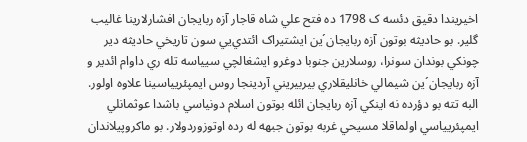اخيريندا دقيق دئسه ک 1798 ده فتح علي شاه قاجار آزه ربايجان افشارلارينا غاليب گلير. بو حاديثه بوتون آزه ربايجان´ين ايشتيراک ائتدي‌يي سون تاريخي حاديثه دير چونکي بوندان سونرا، روسلارين جنوبا دوغرو ايشغالچي سيياسه تله ري داوام ائدير و آزه ربايجان´ين شيمالي خانليقلاري بيربيريني آردينجا روس ايمپئريياسينا علاوه اولور. البه تته بو دؤرده نه اينکي آزه ربايجان ائله بوتون اسلام دونياسي باشدا عوثمانلي ايمپئريياسي اولماقلا مسيحي غربه بوتون جبهه‌ له رده اوتوزوردولار. بو ماکروپيلاندان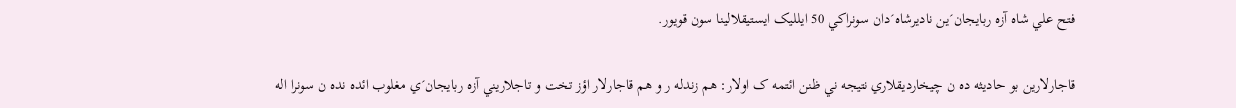فتح علي شاه آزه ربايجان´ين ناديرشاه´دان سونراکي 50 ايلليک ايستيقلالينا سون قويور.

قاجارلارين بو حاديثه‌ ده ن چيخارديقلاري نتيجه ‌ني ظنن ائتمه ک اولار: هم زندله ر و هم قاجارلار اؤز تخت و تاجلاريني آزه ربايجان´ي مغلوب ائده نده ن سونرا اله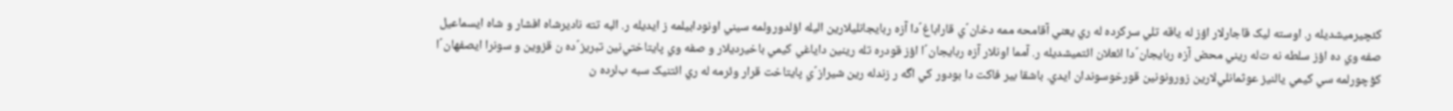کئچيرميشديله ر. اوسته ليک قاجارلار اؤز له ياقه تلي سرکرده له ري يعني آقامحه ممه دخان´ي قاراباغ´دا آزه ربايجانليلارين اليله اؤلدورولمه ‌سيني اونودابيلمه ز ايديله ر. البه تته ناديرشاه افشار و شاه ايسماعيل صفه وي ده اؤز سلطه نه ت‌له ريني محض آزه ربايجان´دا ائعلان ائتميشديله ر. آمما اونلار آزه ربايجان´ا اؤز قودره تله رينين داياغي کيمي باخيرديلار و صفه وي پايتاختي‌نين تبريز´ده ن قزوين و سونرا ايصفهان´ا کؤچورلمه ‌سي کيمي يالنيز عوثمانلي‌لارين زورونونين قورخوسوندان ايدي. باشقا بير فاکت دا بودور کي اگه ر زندله رين شيراز´ي پايتاخت قرار وئرمه ‌له ري ائتنيک سبه ب‌لرده ن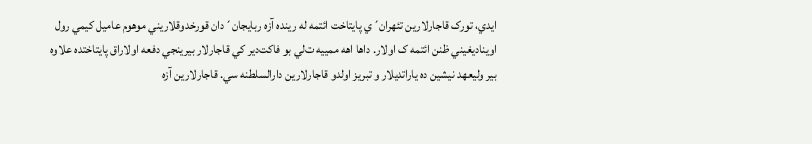ايدي، تورک قاجارلارين تئهران´ي پايتاخت ائتمه ‌له رينده آزه ربايجان´دان قورخدوقلاريني موهوم عاميل کيمي رول اويناديغيني ظنن ائتمه ک اولار. داها اهه ممييه ت‌لي بو فاکت‌دير کي قاجارلار بيرينجي دفعه اولاراق پايتاختده علاوه بير وليعهد نيشين ده ياراتديلار و تبريز اولدو قاجارلارين دارالسلطنه ‌سي. قاجارلارين آزه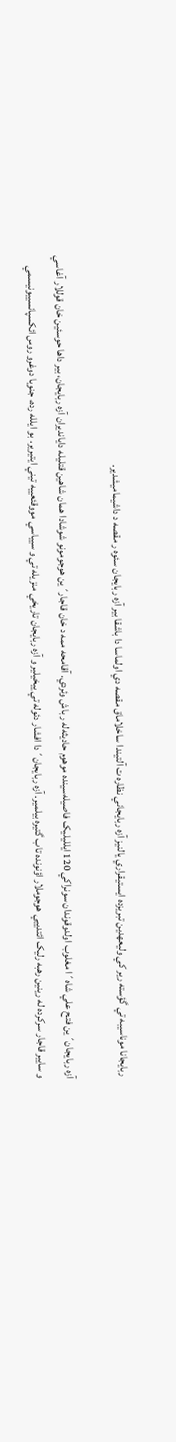ربايجانا موناسيبه تي گؤسته رير کي وليعهدين تبريزده ايستيقراري يالنيز آزه ربايجاني نظاره ت آلتيندا ساخلاماق مقصه دي اولماسا دا باشقا بير آزه ربايجان سئوه ر مقصه د داشيماميشدير.

آزه ربايجان´ين فتح علي‌ شاه´ا مغلوب اولدوقوندان سونراکي 120 ايلليليک فاصيله‌سينده موهوم حاديثه‌له ر باش وئردي. آقامحه ممه د خان قاجار´ين هوجومونو شوشادا همان شاهين قتليله دايانديران آزه ربايجان، بير داها حوسئين خان قوللار آغاسي و سايير قاجار سرکرده ‌له رينين رهبه رليک ائتدييي هوجوملار اؤنونده تاب گتيره بيلمير. آزه ربايجان´دا افشار دئوله تي ييخيلير و آزه ربايجان تاريخي منزيله تي و سيياسي مووقئعييه تيني ايتيرير. بو ايلله رده، جنوبا دوغرو روس ائکسپانسييونيسمي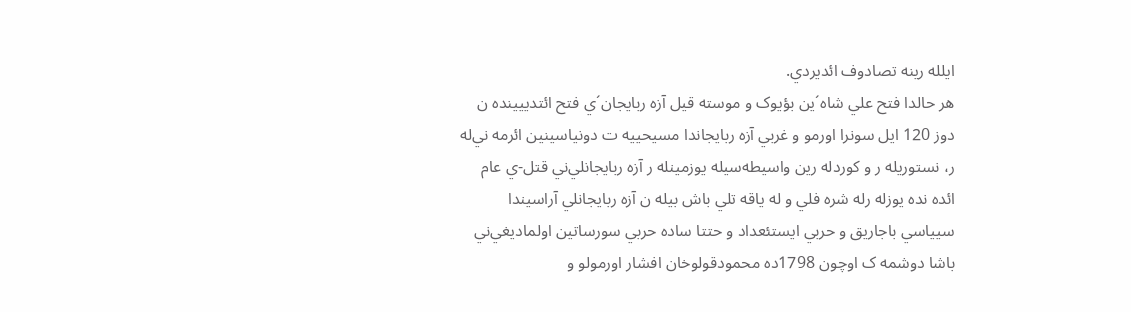ايلله رينه تصادوف ائديردي.
هر حالدا فتح علي شاه´ين بؤيوک و موسته قيل آزه ربايجان´ي فتح ائتدييينده ن دوز 120 ايل سونرا اورمو و غربي آزه ربايجاندا مسيحييه ت دونياسينين ائرمه ني‌له ر، نستوريله ر و کوردله رين واسيطه‌سيله يوزمينله ر آزه ربايجانلي‌ني قتل-ي عام ائده ‌نده يوزله رله شره فلي و له ياقه تلي باش بيله ن آزه ربايجانلي آراسيندا سيياسي باجاريق و حربي ايستئعداد و حتتا ساده حربي سورساتين اولماديغي‌ني باشا دوشمه ک اوچون 1798ده محمودقولوخان افشار اورمولو و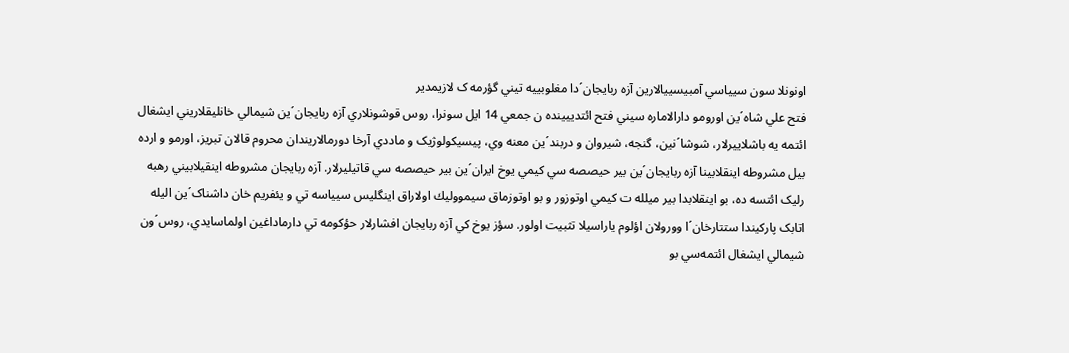اونونلا سون سيياسي آمبيسييالارين آزه ربايجان´دا مغلوبييه تيني گؤرمه ک لازيمدير
فتح علي شاه´ين اورومو دارالاماره سيني فتح ائتدييينده ن جمعي 14 ايل سونرا، روس قوشونلاري آزه ربايجان´ين شيمالي خانليقلاريني ايشغال ائتمه‌ يه باشلاييرلار، شوشا´نين، گنجه، شيروان و دربند´ين معنه وي، پيسيکولوژيک و ماددي آرخا دورمالاريندان محروم قالان تبريز، اورمو و ارده بيل مشروطه اينقلابينا آزه ربايجان´ين بير حيصصه ‌سي کيمي يوخ ايران´ين بير حيصصه سي قاتيليرلار. آزه ربايجان مشروطه اينقيلابيني رهبه رليک ائتسه ده، بو اينقلابدا بير ميلله ت کيمي اوتوزور و بو اوتوزماق سيمووليك اولاراق اينگليس سيياسه تي و يئفريم خان داشناک´ين اليله اتابک پارکيندا ستتارخان´ا وورولان اؤلوم ياراسيلا تثبيت اولور. سؤز يوخ کي آزه ربايجان افشارلار حؤکومه تي دارماداغين اولماسايدي، روس´ون شيمالي ايشغال ائتمه‌سي بو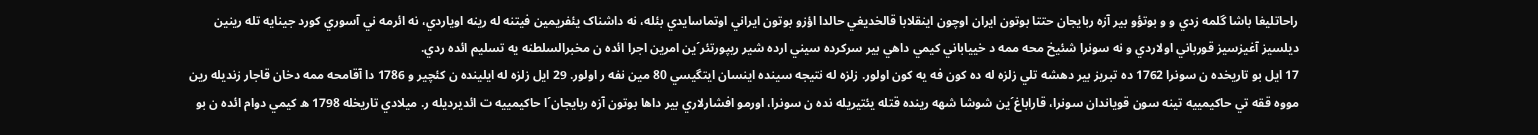راحاتليغا باشا گلمه زدي و و بوتؤو بير آزه ربايجان حتتا بوتون ايران اوچون اينقلابا قالخديغي حالدا اؤزو بوتون ايراني اوتماسايدي بئله، نه داشناک يئفريمين فيتنه ‌له رينه اوياردي، نه ائرمه ني آسوري کورد جينايه تله رينين ديلسيز آغيزسيز قورباني اولاردي و نه سونرا شئيخ محه ممه د خيياباني کيمي داهي بير سرکرده ‌سيني ارده شير ريپورتئر´ين امرين اجرا ائده ‌ن مخبرالسلطنه ‌يه تسليم ائده ‌ردي.
17 ايل بو تاريخده ن سونرا 1762 ده تبريز بير دهشه تلي زلزه له ده کون فه يه کون اولور. زلزه له‌ نتيجه سينده اينسان ايتگيسي 80 مين نفه ر اولور. 29 ايل زلزه له ايلينده ن کئچير و 1786 دا آقامحه ممه دخان قاجار زنديله رين مووه ققه تي حاکيمييه تينه سون قوياندان سونرا، قاراباغ´ين شوشا شهه رينده قتله يئتيريله نده ن سونرا، اورمو افشارلاري بير داها بوتون آزه ربايجان´ا حاکيمييه ت ائديرديله ر. ميلادي تاريخله 1798 ه کيمي دوام ائده ن بو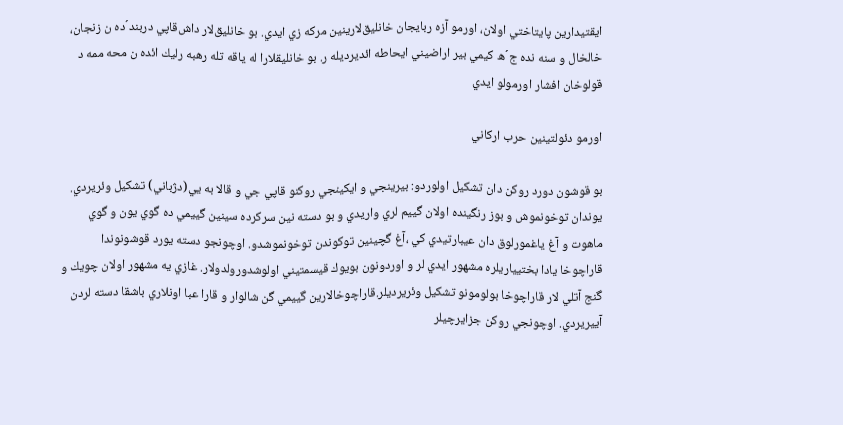ايقتيدارين پايتاختي اولان، اورمو آزه ربايجان خانليق‌لارينين مرکه زي ايدي. بو خانليق‌لار داش‌قاپي دربند´ده ن زنجان، خالخال و سنه نده ج´ه کيمي بير اراضيني ايحاطه ائديرديله ر. بو خانليقلارا له ياقه تله رهبه رليك ائده ن محه ممه د قولوخان افشار اورمولو ايدي

اورمو دئولتينين حرب اركاني

بو قوشون دورد روكن دان تشكيل اولوردو: بيرينجي و ايكينجي روكنو قاپي جي و قالا به يي(دژباني) تشكيل وئريردي. يوندان توخونموش و بوز رنگينده اولان گييم لري واريدي و بو دسته نين سركرده سينين گييمي ده گوي يون و گوي ماهوت و آغ ياغمورلوق دان عيبارتيدي كي ،آغ گچينين توكوندن توخونموشدو. اوچونجو دسته يورد قوشونوندا قاراچوخا يادا بختيياريلره مشهور ايدي لر و اوردونون بويوك قيسمتيني اولوشدورولدولار. غازي يه مشهور اولان چويك و گنج آتلي لار قاراچوخا بولومونو تشكيل وئريرديلر.قاراچوخالارين گييمي گن شالوار و قارا عبا اونلاري باشقا دسته لردن آييريردي. اوچونجي روكن جزايرچيلر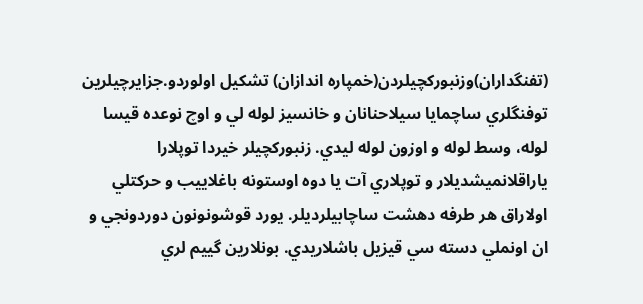(تفنگداران)وزنبوركچيلردن(خمپاره اندازان) تشكيل اولوردو.جزايرچيلرين توفنگلري ساچمايا سيلاحنانان و خانسيز لوله لي و اوچ نوعده قيسا لوله، وسط لوله و اوزون لوله ليدي. زنبوركچيلر خيردا توپلارا ياراقلانميشديلار و توپلاري آت يا دوه اوستونه باغلاييب و حركتلي اولاراق هر طرفه دهشت ساچابيلرديلر. يورد قوشونونون دوردونجي و ان اونملي دسته سي قيزيل باشلاريدي. بونلارين گييم لري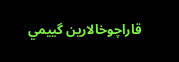قاراچوخالارين گييمي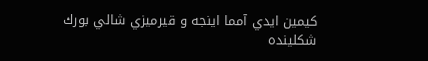كيمين ايدي آمما اينجه و قيرميزي شالي بورك شكلينده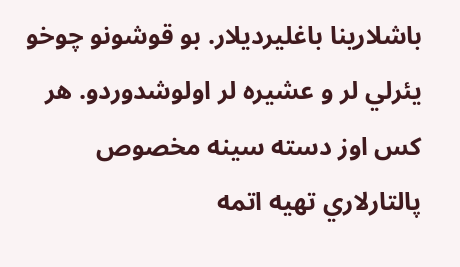باشلارينا باغليرديلار. بو قوشونو چوخو يئرلي لر و عشيره لر اولوشدوردو. هر كس اوز دسته سينه مخصوص پالتارلاري تهيه اتمه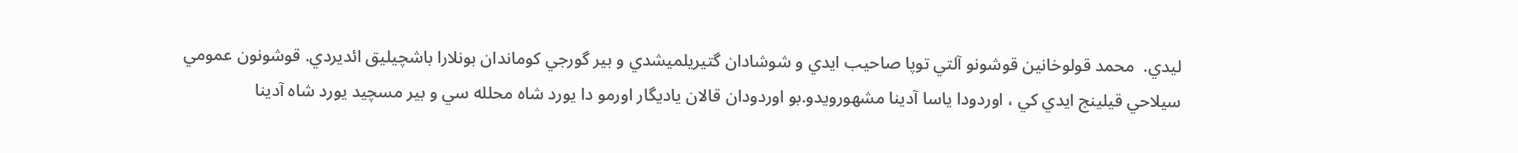ليدي.  محمد قولوخانين قوشونو آلتي توپا صاحيب ايدي و شوشادان گتيريلميشدي و بير گورجي كوماندان بونلارا باشچيليق ائديردي. قوشونون عمومي سيلاحي قيلينج ايدي كي ، اوردودا ياسا آدينا مشهورويدو.بو اوردودان قالان ياديگار اورمو دا يورد شاه محلله سي و بير مسچيد يورد شاه آدينا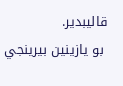قاليبدير.
 بو يازينين بيرينجي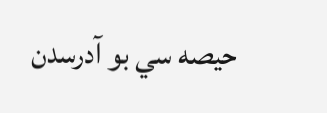حيصه سي بو آدرسدن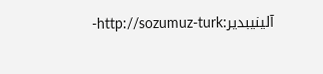آلينيبدير:http://sozumuz-turk-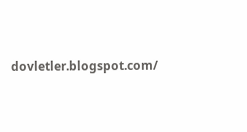dovletler.blogspot.com/